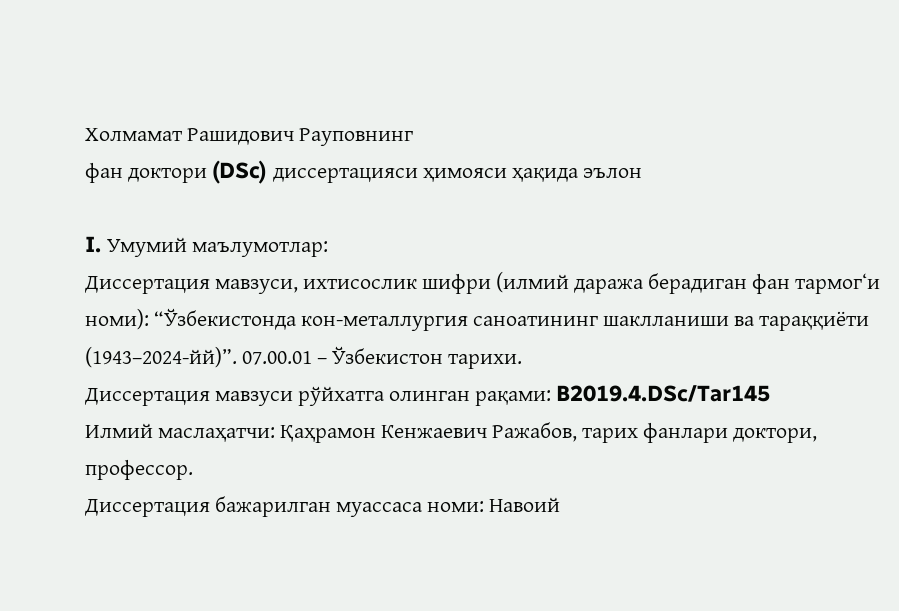Холмамат Рашидович Рауповнинг
фан доктори (DSc) диссертацияси ҳимояси ҳақида эълон

I. Умумий маълумотлар:
Диссертация мавзуси, ихтисослик шифри (илмий даража берадиган фан тармогʻи номи): “Ўзбекистонда кон-металлургия саноатининг шаклланиши ва тараққиёти (1943–2024-йй)”. 07.00.01 – Ўзбекистон тарихи.
Диссертация мавзуси рўйхатга олинган рақами: B2019.4.DSc/Tar145
Илмий маслаҳатчи: Қаҳрамон Кенжаевич Ражабов, тарих фанлари доктори, профессор.
Диссертация бажарилган муассаса номи: Навоий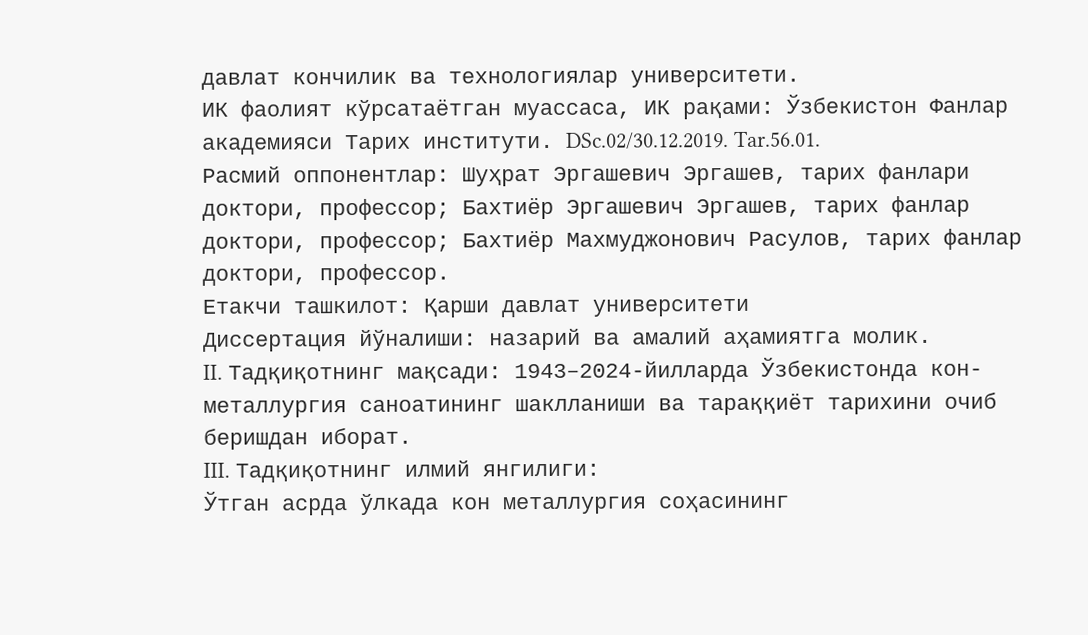давлат кончилик ва технологиялар университети.
ИК фаолият кўрсатаётган муассаса, ИК рақами: Ўзбекистон Фанлар академияси Тарих институти. DSc.02/30.12.2019. Tar.56.01.
Расмий оппонентлар: Шуҳрат Эргашевич Эргашев, тарих фанлари доктори, профессор; Бахтиёр Эргашевич Эргашев, тарих фанлар доктори, профессор; Бахтиёр Махмуджонович Расулов, тарих фанлар доктори, профессор.
Етакчи ташкилот: Қарши давлат университети
Диссертация йўналиши: назарий ва амалий аҳамиятга молик.
II. Тадқиқотнинг мақсади: 1943–2024-йилларда Ўзбекистонда кон-металлургия саноатининг шаклланиши ва тараққиёт тарихини очиб беришдан иборат.
III. Тадқиқотнинг илмий янгилиги:
Ўтган асрда ўлкада кон металлургия соҳасининг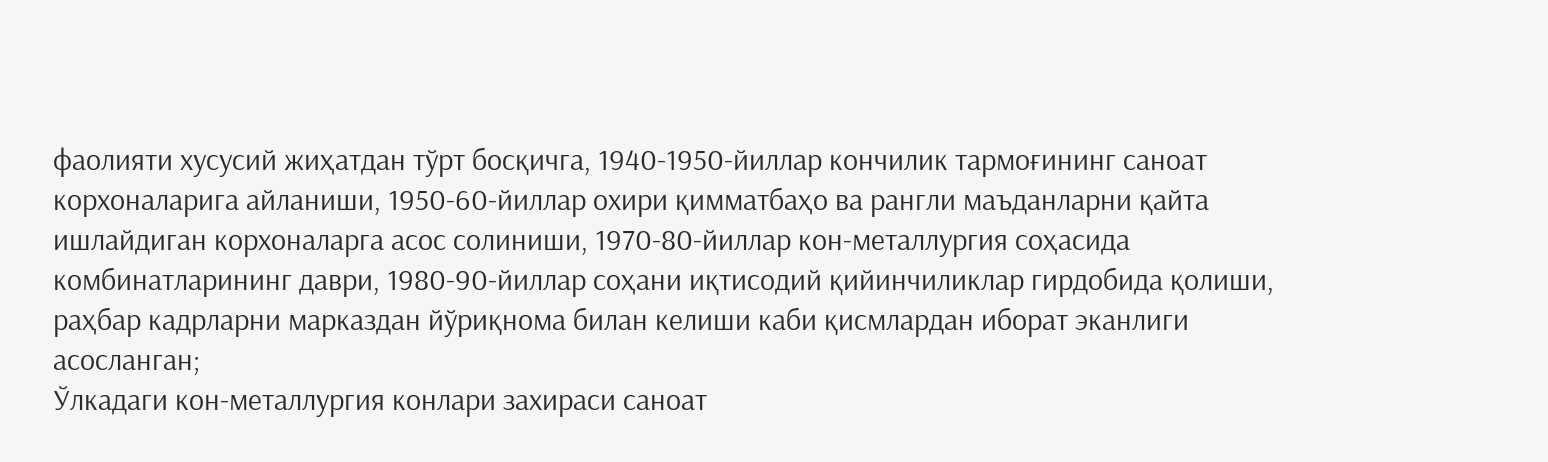фаолияти хусусий жиҳатдан тўрт босқичга, 1940-1950-йиллар кончилик тармоғининг саноат корхоналарига айланиши, 1950-60-йиллар охири қимматбаҳо ва рангли маъданларни қайта ишлайдиган корхоналарга асос солиниши, 1970-80-йиллар кон-металлургия соҳасида комбинатларининг даври, 1980-90-йиллар соҳани иқтисодий қийинчиликлар гирдобида қолиши, раҳбар кадрларни марказдан йўриқнома билан келиши каби қисмлардан иборат эканлиги асосланган;
Ўлкадаги кон-металлургия конлари захираси саноат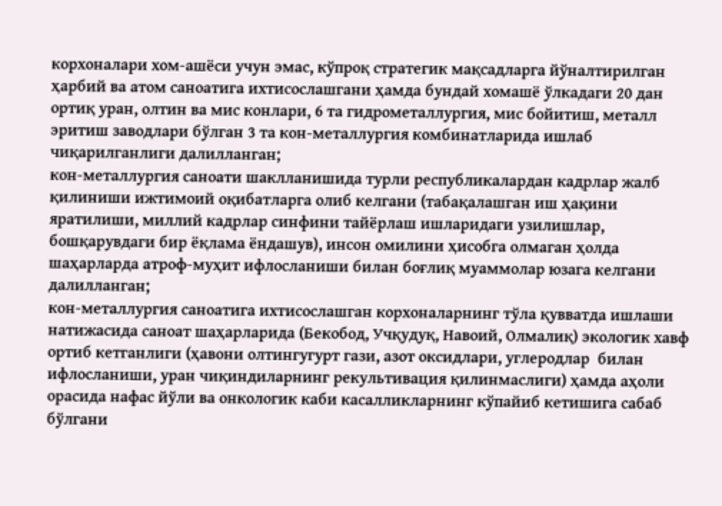корхоналари хом-ашёси учун эмас, кўпроқ стратегик мақсадларга йўналтирилган ҳарбий ва атом саноатига ихтисослашгани ҳамда бундай хомашё ўлкадаги 20 дан ортиқ уран, олтин ва мис конлари, 6 та гидрометаллургия, мис бойитиш, металл эритиш заводлари бўлган 3 та кон-металлургия комбинатларида ишлаб чиқарилганлиги далилланган;
кон-металлургия саноати шаклланишида турли республикалардан кадрлар жалб қилиниши ижтимоий оқибатларга олиб келгани (табақалашган иш ҳақини яратилиши, миллий кадрлар синфини тайёрлаш ишларидаги узилишлар, бошқарувдаги бир ёқлама ёндашув), инсон омилини ҳисобга олмаган ҳолда шаҳарларда атроф-муҳит ифлосланиши билан боғлиқ муаммолар юзага келгани далилланган;
кон-металлургия саноатига ихтисослашган корхоналарнинг тўла қувватда ишлаши натижасида саноат шаҳарларида (Бекобод, Учқудуқ, Навоий, Олмалиқ) экологик хавф ортиб кетганлиги (ҳавони олтингугурт гази, азот оксидлари, углеродлар  билан ифлосланиши, уран чиқиндиларнинг рекультивация қилинмаслиги) ҳамда аҳоли орасида нафас йўли ва онкологик каби касалликларнинг кўпайиб кетишига сабаб бўлгани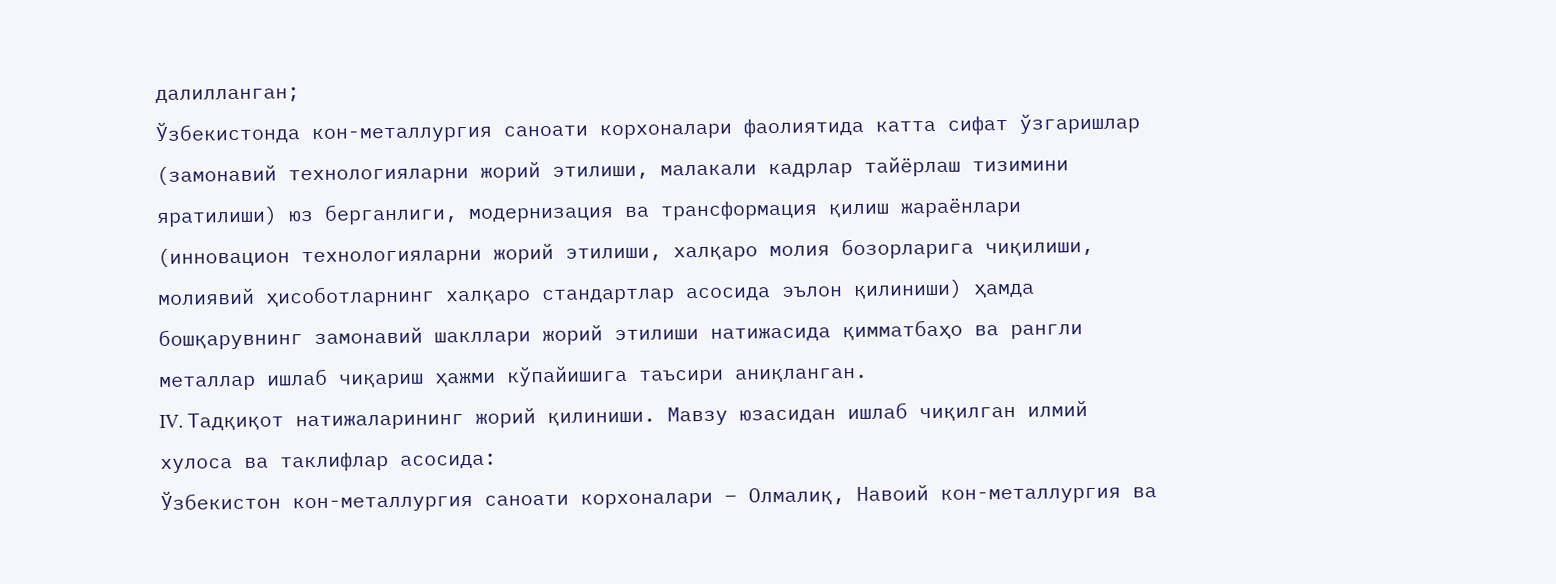далилланган;
Ўзбекистонда кон-металлургия саноати корхоналари фаолиятида катта сифат ўзгаришлар (замонавий технологияларни жорий этилиши, малакали кадрлар тайёрлаш тизимини яратилиши) юз берганлиги, модернизация ва трансформация қилиш жараёнлари (инновацион технологияларни жорий этилиши, халқаро молия бозорларига чиқилиши, молиявий ҳисоботларнинг халқаро стандартлар асосида эълон қилиниши) ҳамда бошқарувнинг замонавий шакллари жорий этилиши натижасида қимматбаҳо ва рангли металлар ишлаб чиқариш ҳажми кўпайишига таъсири аниқланган.
IV. Тадқиқот натижаларининг жорий қилиниши. Мавзу юзасидан ишлаб чиқилган илмий хулоса ва таклифлар асосида:
Ўзбекистон кон-металлургия саноати корхоналари − Олмалиқ, Навоий кон-металлургия ва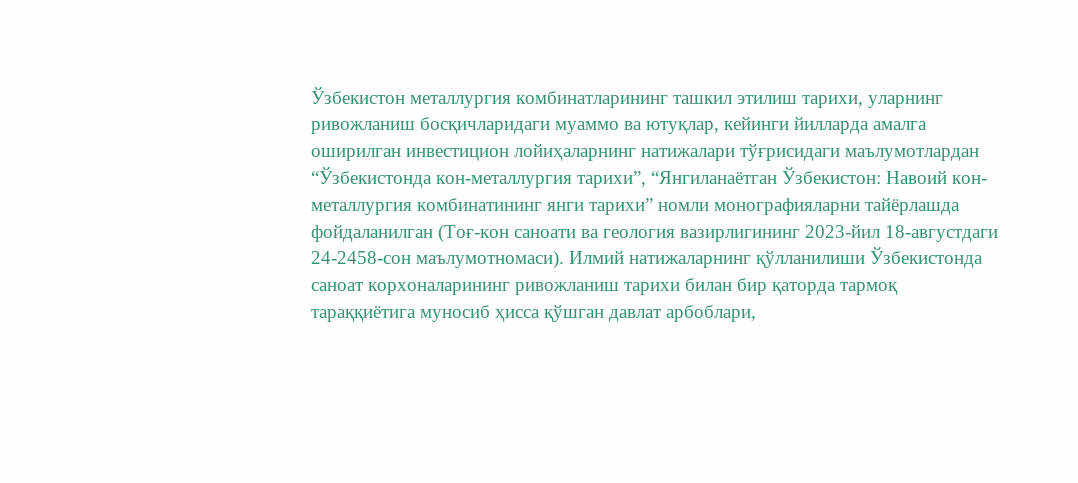Ўзбекистон металлургия комбинатларининг ташкил этилиш тарихи, уларнинг ривожланиш босқичларидаги муаммо ва ютуқлар, кейинги йилларда амалга оширилган инвестицион лойиҳаларнинг натижалари тўғрисидаги маълумотлардан “Ўзбекистонда кон-металлургия тарихи”, “Янгиланаётган Ўзбекистон: Навоий кон-металлургия комбинатининг янги тарихи” номли монографияларни тайёрлашда фойдаланилган (Тоғ-кон саноати ва геология вазирлигининг 2023-йил 18-августдаги 24-2458-сон маълумотномаси). Илмий натижаларнинг қўлланилиши Ўзбекистонда саноат корхоналарининг ривожланиш тарихи билан бир қаторда тармоқ тараққиётига муносиб ҳисса қўшган давлат арбоблари,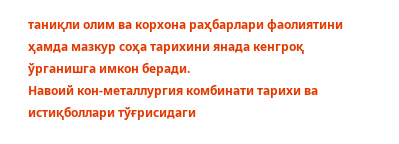таниқли олим ва корхона раҳбарлари фаолиятини ҳамда мазкур соҳа тарихини янада кенгроқ ўрганишга имкон беради.
Навоий кон-металлургия комбинати тарихи ва истиқболлари тўғрисидаги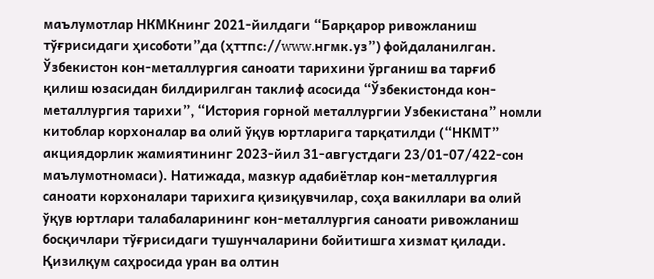маълумотлар НКМКнинг 2021-йилдаги “Барқарор ривожланиш тўғрисидаги ҳисоботи”да (ҳттпс://www.нгмк.уз”) фойдаланилган. Ўзбекистон кон-металлургия саноати тарихини ўрганиш ва тарғиб қилиш юзасидан билдирилган таклиф асосида “Ўзбекистонда кон-металлургия тарихи”, “История горной металлургии Узбекистана” номли китоблар корхоналар ва олий ўқув юртларига тарқатилди (“НКМТ” акциядорлик жамиятининг 2023-йил 31-августдаги 23/01-07/422-сон маълумотномаси). Натижада, мазкур адабиётлар кон-металлургия саноати корхоналари тарихига қизиқувчилар, соҳа вакиллари ва олий ўқув юртлари талабаларининг кон-металлургия саноати ривожланиш босқичлари тўғрисидаги тушунчаларини бойитишга хизмат қилади.
Қизилқум саҳросида уран ва олтин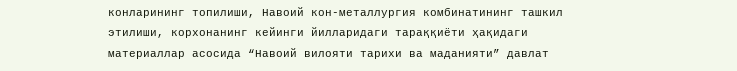конларининг топилиши, Навоий кон-металлургия комбинатининг ташкил этилиши, корхонанинг кейинги йилларидаги тараққиёти ҳақидаги материаллар асосида “Навоий вилояти тарихи ва маданияти” давлат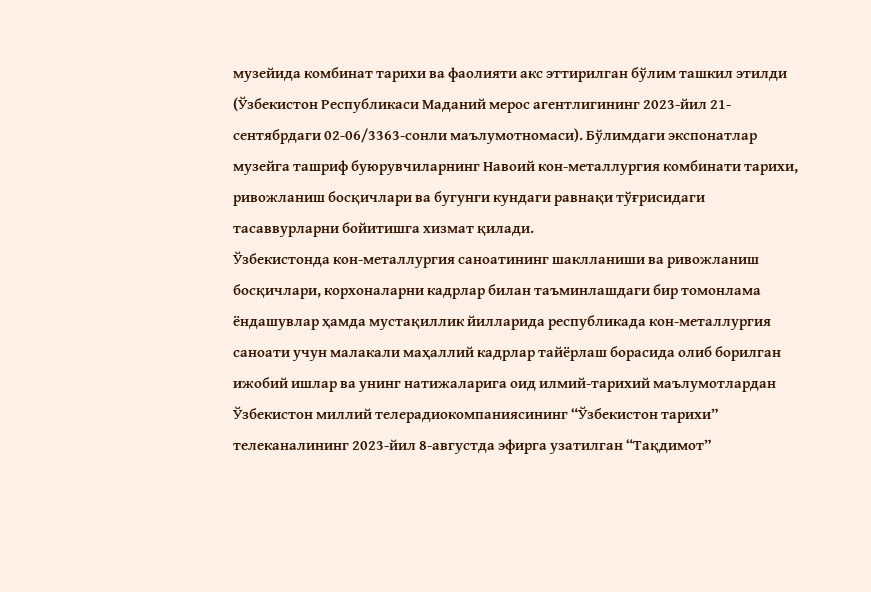музейида комбинат тарихи ва фаолияти акс эттирилган бўлим ташкил этилди (Ўзбекистон Республикаси Маданий мерос агентлигининг 2023-йил 21-сентябрдаги 02-06/3363-сонли маълумотномаси). Бўлимдаги экспонатлар музейга ташриф буюрувчиларнинг Навоий кон-металлургия комбинати тарихи, ривожланиш босқичлари ва бугунги кундаги равнақи тўғрисидаги тасаввурларни бойитишга хизмат қилади.
Ўзбекистонда кон-металлургия саноатининг шаклланиши ва ривожланиш босқичлари, корхоналарни кадрлар билан таъминлашдаги бир томонлама ёндашувлар ҳамда мустақиллик йилларида республикада кон-металлургия саноати учун малакали маҳаллий кадрлар тайёрлаш борасида олиб борилган ижобий ишлар ва унинг натижаларига оид илмий-тарихий маълумотлардан Ўзбекистон миллий телерадиокомпаниясининг “Ўзбекистон тарихи” телеканалининг 2023-йил 8-августда эфирга узатилган “Тақдимот”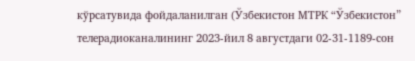кўрсатувида фойдаланилган (Ўзбекистон МТРК “Ўзбекистон” телерадиоканалининг 2023-йил 8 августдаги 02-31-1189-сон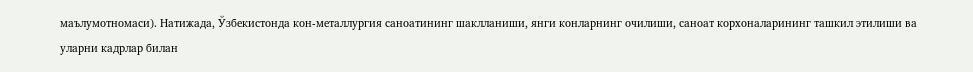маълумотномаси). Натижада, Ўзбекистонда кон-металлургия саноатининг шаклланиши, янги конларнинг очилиши, саноат корхоналарининг ташкил этилиши ва уларни кадрлар билан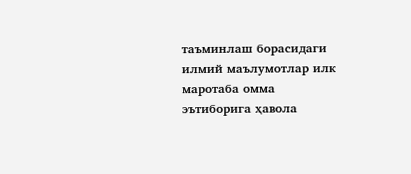таъминлаш борасидаги илмий маълумотлар илк маротаба омма эътиборига ҳавола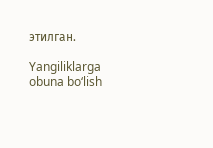этилган.

Yangiliklarga obuna bo‘lish